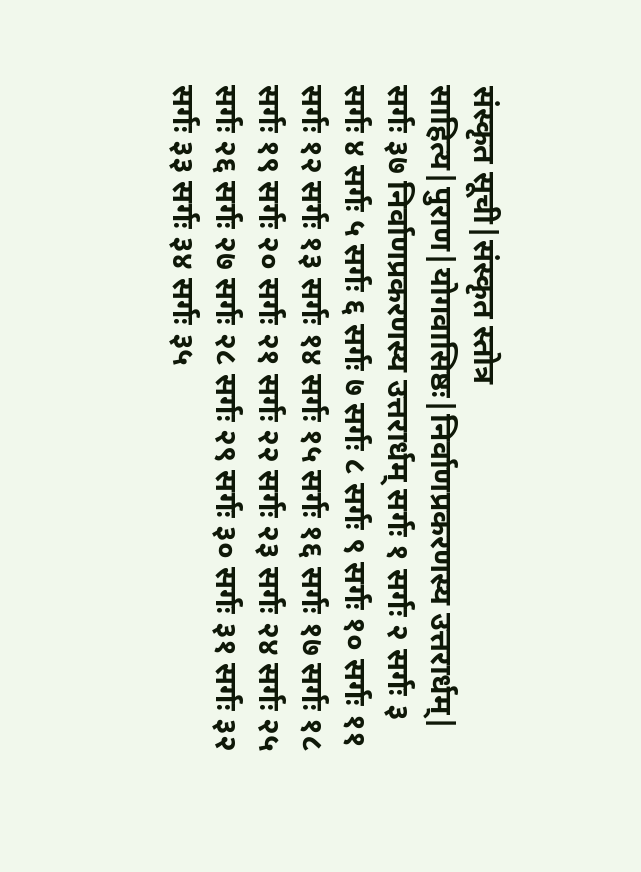संस्कृत सूची|संस्कृत स्तोत्र साहित्य|पुराण|योगवासिष्ठः|निर्वाणप्रकरणस्य उत्तरार्धम्| सर्गः ३७ निर्वाणप्रकरणस्य उत्तरार्धम् सर्गः १ सर्गः २ सर्गः ३ सर्गः ४ सर्गः ५ सर्गः ६ सर्गः ७ सर्गः ८ सर्गः ९ सर्गः १० सर्गः ११ सर्गः १२ सर्गः १३ सर्गः १४ सर्गः १५ सर्गः १६ सर्गः १७ सर्गः १८ सर्गः १९ सर्गः २० सर्गः २१ सर्गः २२ सर्गः २३ सर्गः २४ सर्गः २५ सर्गः २६ सर्गः २७ सर्गः २८ सर्गः २९ सर्गः ३० सर्गः ३१ सर्गः ३२ सर्गः ३३ सर्गः ३४ सर्गः ३५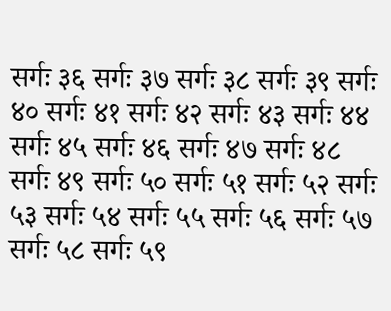सर्गः ३६ सर्गः ३७ सर्गः ३८ सर्गः ३९ सर्गः ४० सर्गः ४१ सर्गः ४२ सर्गः ४३ सर्गः ४४ सर्गः ४५ सर्गः ४६ सर्गः ४७ सर्गः ४८ सर्गः ४९ सर्गः ५० सर्गः ५१ सर्गः ५२ सर्गः ५३ सर्गः ५४ सर्गः ५५ सर्गः ५६ सर्गः ५७ सर्गः ५८ सर्गः ५९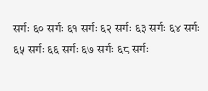सर्गः ६० सर्गः ६१ सर्गः ६२ सर्गः ६३ सर्गः ६४ सर्गः ६५ सर्गः ६६ सर्गः ६७ सर्गः ६८ सर्गः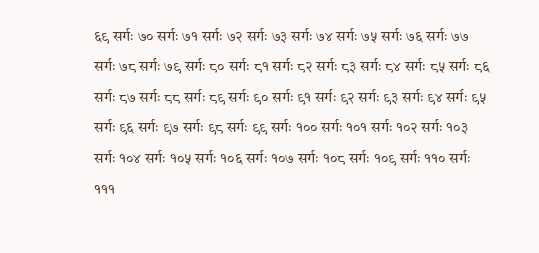६९ सर्गः ७० सर्गः ७१ सर्गः ७२ सर्गः ७३ सर्गः ७४ सर्गः ७५ सर्गः ७६ सर्गः ७७ सर्गः ७८ सर्गः ७९ सर्गः ८० सर्गः ८१ सर्गः ८२ सर्गः ८३ सर्गः ८४ सर्गः ८५ सर्गः ८६ सर्गः ८७ सर्गः ८८ सर्गः ८९ सर्गः ९० सर्गः ९१ सर्गः ९२ सर्गः ९३ सर्गः ९४ सर्गः ९५ सर्गः ९६ सर्गः ९७ सर्गः ९८ सर्गः ९९ सर्गः १०० सर्गः १०१ सर्गः १०२ सर्गः १०३ सर्गः १०४ सर्गः १०५ सर्गः १०६ सर्गः १०७ सर्गः १०८ सर्गः १०९ सर्गः ११० सर्गः १११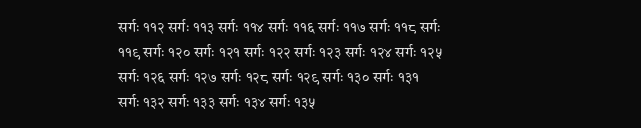सर्गः ११२ सर्गः ११३ सर्गः ११४ सर्गः ११६ सर्गः ११७ सर्गः ११८ सर्गः ११९ सर्गः १२० सर्गः १२१ सर्गः १२२ सर्गः १२३ सर्गः १२४ सर्गः १२५ सर्गः १२६ सर्गः १२७ सर्गः १२८ सर्गः १२९ सर्गः १३० सर्गः १३१ सर्गः १३२ सर्गः १३३ सर्गः १३४ सर्गः १३५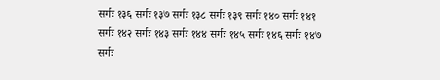सर्गः १३६ सर्गः १३७ सर्गः १३८ सर्गः १३९ सर्गः १४० सर्गः १४१ सर्गः १४२ सर्गः १४३ सर्गः १४४ सर्गः १४५ सर्गः १४६ सर्गः १४७ सर्गः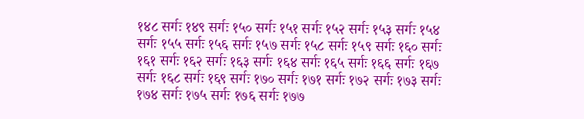१४८ सर्गः १४९ सर्गः १५० सर्गः १५१ सर्गः १५२ सर्गः १५३ सर्गः १५४ सर्गः १५५ सर्गः १५६ सर्गः १५७ सर्गः १५८ सर्गः १५९ सर्गः १६० सर्गः १६१ सर्गः १६२ सर्गः १६३ सर्गः १६४ सर्गः १६५ सर्गः १६६ सर्गः १६७ सर्गः १६८ सर्गः १६९ सर्गः १७० सर्गः १७१ सर्गः १७२ सर्गः १७३ सर्गः १७४ सर्गः १७५ सर्गः १७६ सर्गः १७७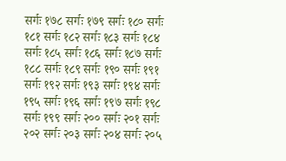सर्गः १७८ सर्गः १७९ सर्गः १८० सर्गः १८१ सर्गः १८२ सर्गः १८३ सर्गः १८४ सर्गः १८५ सर्गः १८६ सर्गः १८७ सर्गः १८८ सर्गः १८९ सर्गः १९० सर्गः १९१ सर्गः १९२ सर्गः १९३ सर्गः १९४ सर्गः १९५ सर्गः १९६ सर्गः १९७ सर्गः १९८ सर्गः १९९ सर्गः २०० सर्गः २०१ सर्गः २०२ सर्गः २०३ सर्गः २०४ सर्गः २०५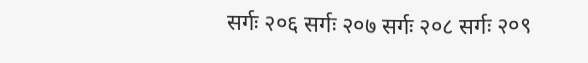सर्गः २०६ सर्गः २०७ सर्गः २०८ सर्गः २०९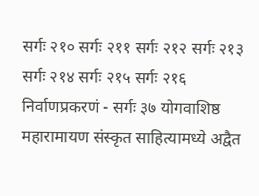सर्गः २१० सर्गः २११ सर्गः २१२ सर्गः २१३ सर्गः २१४ सर्गः २१५ सर्गः २१६ निर्वाणप्रकरणं - सर्गः ३७ योगवाशिष्ठ महारामायण संस्कृत साहित्यामध्ये अद्वैत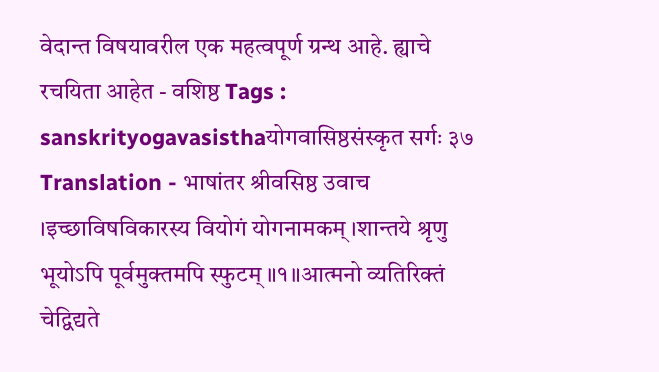वेदान्त विषयावरील एक महत्वपूर्ण ग्रन्थ आहे. ह्याचे रचयिता आहेत - वशिष्ठ Tags : sanskrityogavasisthaयोगवासिष्ठसंस्कृत सर्गः ३७ Translation - भाषांतर श्रीवसिष्ठ उवाच ।इच्छाविषविकारस्य वियोगं योगनामकम् ।शान्तये श्रृणु भूयोऽपि पूर्वमुक्तमपि स्फुटम् ॥१॥आत्मनो व्यतिरिक्तं चेद्विद्यते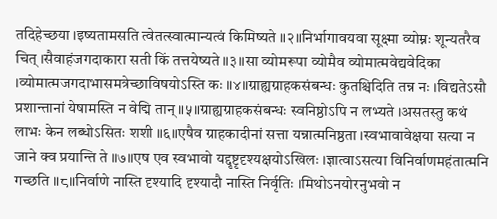तदिहेच्छया ।इष्यतामसति त्वेतत्स्वात्मान्यत्वं किमिष्यते ॥२॥निर्भागावयवा सूक्ष्मा व्योम्नः शून्यतरैव चित् ।सैवाहंजगदाकारा सती किं तत्तयेष्यते ॥३॥सा व्योमरूपा व्योमैव व्योमात्मवेद्यवेदिका ।व्योमात्मजगदाभासमत्रेच्छाविषयोऽस्ति कः ॥४॥ग्राह्यग्राहकसंबन्धः कुतश्चिदिति तन्न नः ।विद्यतेऽसौ प्रशान्तानां येषामस्ति न वेद्मि तान् ॥५॥ग्राह्यग्राहकसंबन्धः स्वनिष्ठोऽपि न लभ्यते ।असतस्तु कथं लाभः केन लब्धोऽसितः शशी ॥६॥एषैव ग्राहकादीनां सत्ता यन्नात्मनिष्ठता ।स्वभावावेक्षया सत्या न जाने क्व प्रयान्ति ते ॥७॥एष एव स्वभावो यद्दृष्टृदृश्यक्षयोऽखिलः ।ज्ञात्वाऽसत्या विनिर्वाणमहंतात्मनि गच्छति ॥८॥निर्वाणे नास्ति दृश्यादि दृश्यादौ नास्ति निर्वृतिः ।मिथोऽनयोरनुभवो न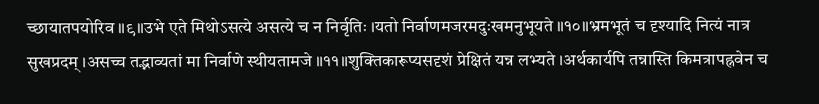च्छायातपयोरिव ॥९॥उभे एते मिथोऽसत्ये असत्ये च न निर्वृतिः ।यतो निर्वाणमजरमदुःखमनुभूयते ॥१०॥भ्रमभूतं च दृश्यादि नित्यं नात्र सुखप्रदम् ।असच्च तद्भाव्यतां मा निर्वाणे स्थीयतामजे ॥११॥शुक्तिकारूप्यसदृशं प्रेक्षितं यन्न लभ्यते ।अर्थकार्यपि तन्नास्ति किमत्रापह्नवेन च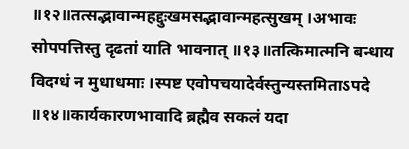॥१२॥तत्सद्भावान्महद्दुःखमसद्भावान्महत्सुखम् ।अभावः सोपपत्तिस्तु दृढतां याति भावनात् ॥१३॥तत्किमात्मनि बन्धाय विदग्धं न मुधाधमाः ।स्पष्ट एवोपचयादेर्वस्तुन्यस्तमिताऽपदे ॥१४॥कार्यकारणभावादि ब्रह्मैव सकलं यदा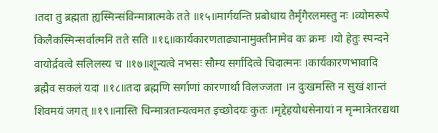।तदा तु ब्रह्मता ह्यस्मिन्संविन्मात्रात्मके तते ॥१५॥मार्गयन्ति प्रबोधाय तैर्मृगैरलमस्तु नः ।व्योमरूपे किलैकस्मिन्सर्वात्मनि तते सति ॥१६॥कार्यकारणताढ्यानामुक्तीनामेव कः क्रमः ।यो हेतुः स्पन्दने वायोर्द्रवत्वे सलिलस्य च ॥१७॥शून्यत्वे नभसः सौम्य सर्गादित्वे चिदात्मनः ।कार्यकारणभावादि ब्रह्मैव सकलं यदा ॥१८॥तदा ब्रह्मणि सर्गाणां कारणार्था विलज्जता ।न दुःखमस्ति न सुखं शान्तं शिवमयं जगत् ॥१९॥नास्ति चिन्मात्रतान्यत्वमत इच्छोदयः कुतः ।मृद्देहयोधसेनायां न मृन्मात्रेतरद्यथा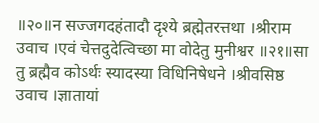॥२०॥न सज्जगदहंतादौ दृश्ये ब्रह्मेतरत्तथा ।श्रीराम उवाच ।एवं चेत्तदुदेत्विच्छा मा वोदेतु मुनीश्वर ॥२१॥सा तु ब्रह्मैव कोऽर्थः स्यादस्या विधिनिषेधने ।श्रीवसिष्ठ उवाच ।ज्ञातायां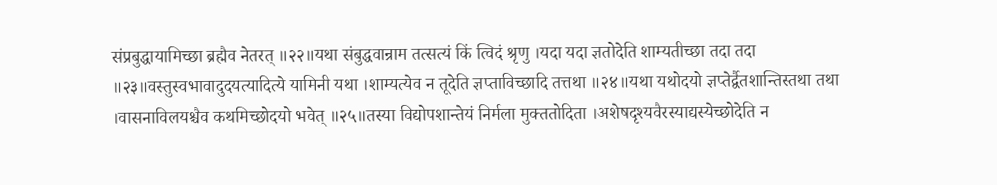संप्रबुद्धायामिच्छा ब्रह्मैव नेतरत् ॥२२॥यथा संबुद्धवान्राम तत्सत्यं किं त्विदं श्रृणु ।यदा यदा ज्ञतोदेति शाम्यतीच्छा तदा तदा ॥२३॥वस्तुस्वभावादुदयत्यादित्ये यामिनी यथा ।शाम्यत्येव न तूदेति ज्ञप्ताविच्छादि तत्तथा ॥२४॥यथा यथोदयो ज्ञप्तेर्द्वैतशान्तिस्तथा तथा ।वासनाविलयश्चैव कथमिच्छोदयो भवेत् ॥२५॥तस्या विद्योपशान्तेयं निर्मला मुक्ततोदिता ।अशेषदृश्यवैरस्याद्यस्येच्छोदेति न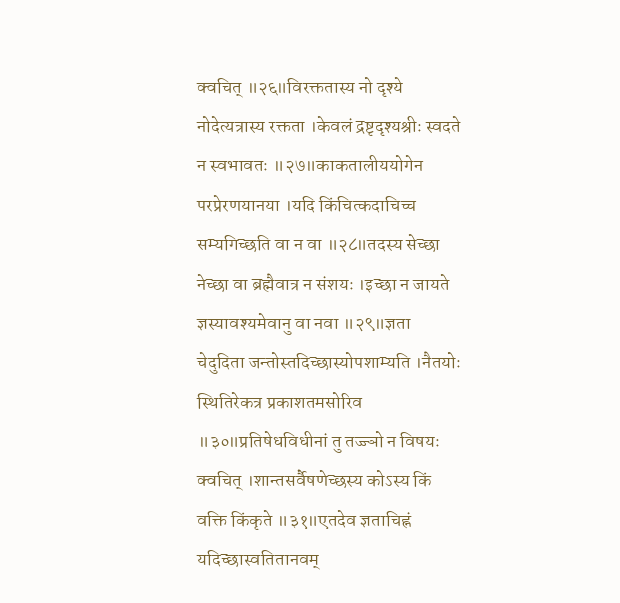क्वचित् ॥२६॥विरक्ततास्य नो दृश्ये नोदेत्यत्रास्य रक्तता ।केवलं द्रष्टृदृश्यश्रीः स्वदते न स्वभावतः ॥२७॥काकतालीययोगेन परप्रेरणयानया ।यदि किंचित्कदाचिच्च सम्यगिच्छति वा न वा ॥२८॥तदस्य सेच्छा नेच्छा वा ब्रह्मैवात्र न संशयः ।इच्छा न जायते ज्ञस्यावश्यमेवानु वा नवा ॥२९॥ज्ञता चेदुदिता जन्तोस्तदिच्छास्योपशाम्यति ।नैतयोः स्थितिरेकत्र प्रकाशतमसोरिव ॥३०॥प्रतिषेधविधीनां तु तज्ज्ञो न विषयः क्वचित् ।शान्तसर्वैषणेच्छस्य कोऽस्य किं वक्ति किंकृते ॥३१॥एतदेव ज्ञताचिह्नं यदिच्छास्वतितानवम्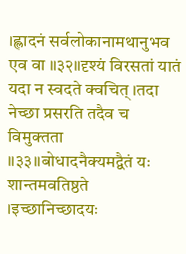।ह्लादनं सर्वलोकानामथानुभव एव वा ॥३२॥दृश्यं विरसतां यातं यदा न स्वदते क्वचित् ।तदा नेच्छा प्रसरति तदैव च विमुक्तता ॥३३॥बोधादनैक्यमद्वैतं यः शान्तमवतिष्ठते ।इच्छानिच्छादयः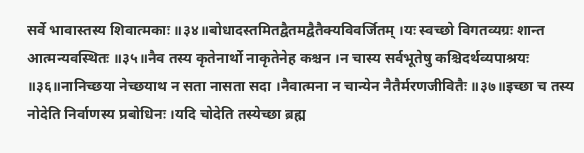सर्वे भावास्तस्य शिवात्मकाः ॥३४॥बोधादस्तमितद्वैतमद्वैतैक्यविवर्जितम् ।यः स्वच्छो विगतव्यग्रः शान्त आत्मन्यवस्थितः ॥३५॥नैव तस्य कृतेनार्थो नाकृतेनेह कश्चन ।न चास्य सर्वभूतेषु कश्चिदर्थव्यपाश्रयः ॥३६॥नानिच्छया नेच्छयाथ न सता नासता सदा ।नैवात्मना न चान्येन नैतैर्मरणजीवितैः ॥३७॥इच्छा च तस्य नोदेति निर्वाणस्य प्रबोधिनः ।यदि चोदेति तस्येच्छा ब्रह्म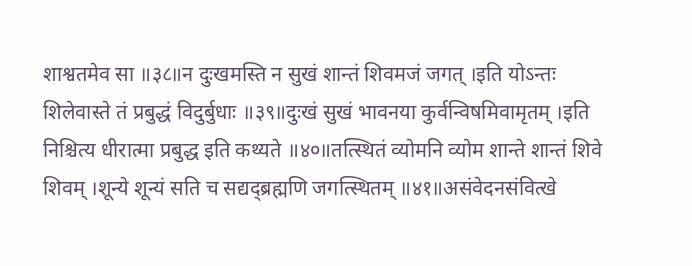शाश्वतमेव सा ॥३८॥न दुःखमस्ति न सुखं शान्तं शिवमजं जगत् ।इति योऽन्तः शिलेवास्ते तं प्रबुद्धं विदुर्बुधाः ॥३९॥दुःखं सुखं भावनया कुर्वन्विषमिवामृतम् ।इति निश्चित्य धीरात्मा प्रबुद्ध इति कथ्यते ॥४०॥तत्स्थितं व्योमनि व्योम शान्ते शान्तं शिवे शिवम् ।शून्ये शून्यं सति च सद्यद्ब्रह्मणि जगत्स्थितम् ॥४१॥असंवेदनसंवित्खे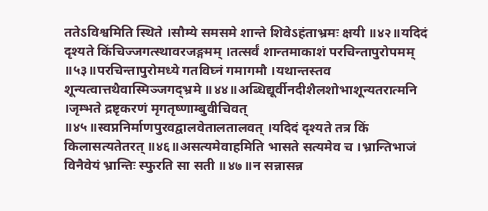ततेऽविश्वमिति स्थिते ।सौम्ये समसमे शान्ते शिवेऽहंताभ्रमः क्षयी ॥४२॥यदिदं दृश्यते किंचिज्जगत्स्थावरजङ्गमम् ।तत्सर्वं शान्तमाकाशं परचिन्तापुरोपमम् ॥५३॥परचिन्तापुरोमध्ये गतविघ्नं गमागमौ ।यथान्तस्तव शून्यत्वात्तथैवास्मिञ्जगद्भ्रमे ॥४४॥अब्धिद्यूर्वीनदीशैलशोभाशून्यतरात्मनि ।जृम्भते द्रष्टृकरणं मृगतृष्णाम्बुवीचिवत् ॥४५॥स्वप्ननिर्माणपुरवद्वालवेतालतालवत् ।यदिदं दृश्यते तत्र किं किलासत्यतेतरत् ॥४६॥असत्यमेवाहमिति भासते सत्यमेव च ।भ्रान्तिभाजं विनैवेयं भ्रान्तिः स्फुरति सा सती ॥४७॥न सन्नासन्न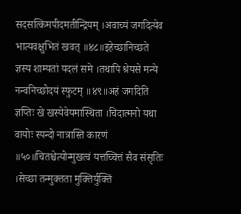सदसत्किमपीदमतीन्द्रियम् ।अवाच्यं जगदित्येव भात्यवक्षुभितं खवत् ॥४८॥इहेच्छानिच्छते ज्ञस्य शाम्यतां यदलं समे ।तथापि श्रेयसे मन्ये नन्वनिच्छोदयं स्फुटम् ॥४९॥अहं जगदिति ज्ञप्तिः खे खस्येवेयमास्थिता ।चिदात्मनो यथा वायोः स्पन्दो नात्रास्ति कारणं ॥५०॥चितश्चेत्योन्मुखत्वं यत्तच्चित्तं सैव संसृतिः ।सेच्छा तन्मुक्तता मुक्तिर्युक्तिं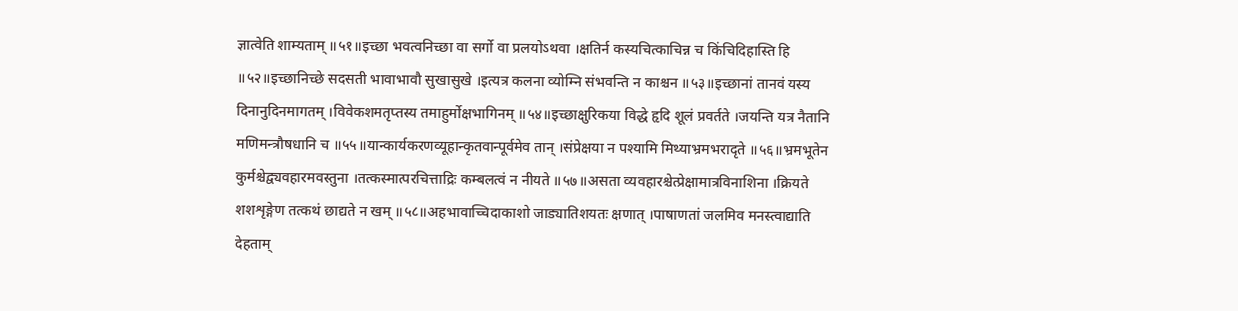ज्ञात्वेति शाम्यताम् ॥५१॥इच्छा भवत्वनिच्छा वा सर्गो वा प्रलयोऽथवा ।क्षतिर्न कस्यचित्काचिन्न च किंचिदिहास्ति हि ॥५२॥इच्छानिच्छे सदसती भावाभावौ सुखासुखे ।इत्यत्र कलना व्योम्नि संभवन्ति न काश्चन ॥५३॥इच्छानां तानवं यस्य दिनानुदिनमागतम् ।विवेकशमतृप्तस्य तमाहुर्मोक्षभागिनम् ॥५४॥इच्छाक्षुरिकया विद्धे हृदि शूलं प्रवर्तते ।जयन्ति यत्र नैतानि मणिमन्त्रौषधानि च ॥५५॥यान्कार्यकरणव्यूहान्कृतवान्पूर्वमेव तान् ।संप्रेक्षया न पश्यामि मिथ्याभ्रमभरादृते ॥५६॥भ्रमभूतेन कुर्मश्चेद्व्यवहारमवस्तुना ।तत्कस्मात्परचित्ताद्रिः कम्बलत्वं न नीयते ॥५७॥असता व्यवहारश्चेत्प्रेक्षामात्रविनाशिना ।क्रियते शशशृङ्गेण तत्कथं छाद्यते न खम् ॥५८॥अहभावाच्चिदाकाशो जाड्यातिशयतः क्षणात् ।पाषाणतां जलमिव मनस्त्वाद्याति देहताम्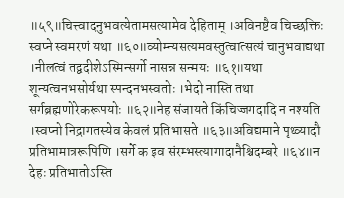॥५९॥चित्त्वादनुभवत्येतामसत्यामेव देहिताम् ।अविनष्टैव चिच्छक्तिः स्वप्ने स्वमरणं यथा ॥६०॥व्योम्न्यसत्यमवस्तुत्वात्सत्यं चानुभवाद्यथा ।नीलत्वं तद्वदीशेऽस्मिन्सर्गो नासन्न सन्मयः ॥६१॥यथा शून्यत्वनभसोर्यथा स्पन्दनभस्वतोः ।भेदो नास्ति तथा सर्गब्रह्मणोरेकरूपयोः ॥६२॥नेह संजायते किंचिज्जगदादि न नश्यति ।स्वप्नो निद्रागतस्येव केवलं प्रतिभासते ॥६३॥अविद्यमाने पृथ्व्यादौ प्रतिभामात्ररूपिणि ।सर्गे क इव संरम्भस्त्यागादानैश्चिदम्बरे ॥६४॥न देहः प्रतिभातोऽस्ति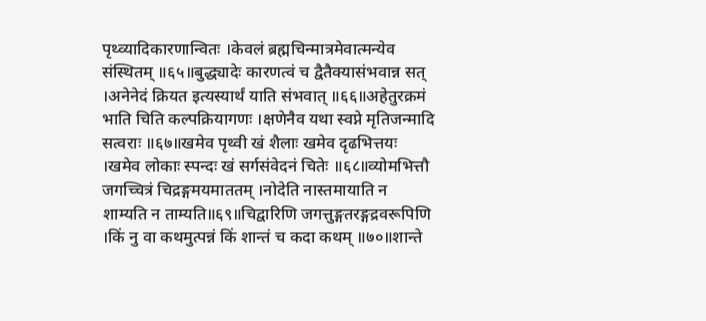पृथ्व्यादिकारणान्वितः ।केवलं ब्रह्मचिन्मात्रमेवात्मन्येव संस्थितम् ॥६५॥बुद्ध्यादेः कारणत्वं च द्वैतैक्यासंभवान्न सत् ।अनेनेदं क्रियत इत्यस्यार्थं याति संभवात् ॥६६॥अहेतुरक्रमं भाति चिति कल्पक्रियागणः ।क्षणेनैव यथा स्वप्ने मृतिजन्मादि सत्वराः ॥६७॥खमेव पृथ्वी खं शैलाः खमेव दृढभित्तयः ।खमेव लोकाः स्पन्दः खं सर्गसंवेदनं चितेः ॥६८॥व्योमभित्तौ जगच्चित्रं चिद्रङ्गमयमाततम् ।नोदेति नास्तमायाति न शाम्यति न ताम्यति॥६९॥चिद्वारिणि जगत्तुङ्गतरङ्गद्रवरूपिणि ।किं नु वा कथमुत्पन्नं किं शान्तं च कदा कथम् ॥७०॥शान्ते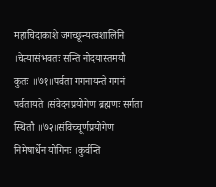महाचिदाकाशे जगच्छून्यत्वशालिनि ।चेत्यासंभवतः सन्ति नोदयास्तमयौ कुतः ॥७१॥पर्वता गगनायन्ते गगनं पर्वतायते ।संवेदनप्रयोगेण ब्रह्मणः सर्गता स्थितौ ॥७२॥संविच्चूर्णप्रयोगेण निमेषार्धेन योगिनः ।कुर्वन्ति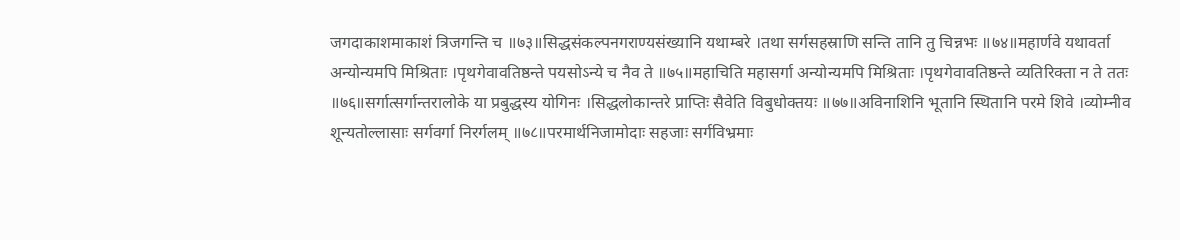जगदाकाशमाकाशं त्रिजगन्ति च ॥७३॥सिद्धसंकल्पनगराण्यसंख्यानि यथाम्बरे ।तथा सर्गसहस्राणि सन्ति तानि तु चिन्नभः ॥७४॥महार्णवे यथावर्ता अन्योन्यमपि मिश्रिताः ।पृथगेवावतिष्ठन्ते पयसोऽन्ये च नैव ते ॥७५॥महाचिति महासर्गा अन्योन्यमपि मिश्रिताः ।पृथगेवावतिष्ठन्ते व्यतिरिक्ता न ते ततः ॥७६॥सर्गात्सर्गान्तरालोके या प्रबुद्धस्य योगिनः ।सिद्धलोकान्तरे प्राप्तिः सैवेति विबुधोक्तयः ॥७७॥अविनाशिनि भूतानि स्थितानि परमे शिवे ।व्योम्नीव शून्यतोल्लासाः सर्गवर्गा निरर्गलम् ॥७८॥परमार्थनिजामोदाः सहजाः सर्गविभ्रमाः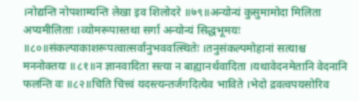।नोद्यन्ति नोपशाम्यन्ति लेखा इव शिलोदरे ॥७९॥अन्योन्यं कुसुमामोदा मिलिता अप्यमीलिताः ।व्योमरूपास्तथा सर्गा अन्योन्यं सिद्धभूमयः ॥८०॥संकल्पाकाशरूपत्वात्सर्वानुभववत्स्थितेः ।तनुसंकल्पमोहानां सत्याश्च मननोक्तयः ॥८१॥न ज्ञानवादिता सत्या न बाह्यानर्थवादिता ।यथावेदनमेतानि वेदनानि फलन्ति वः ॥८२॥चिति चित्त्वं यदस्त्यन्तर्जगदित्येव भाविते ।भेदो द्रवत्वपयसोरिव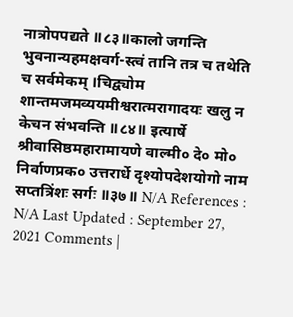नात्रोपपद्यते ॥८३॥कालो जगन्ति भुवनान्यहमक्षवर्ग-स्त्वं तानि तत्र च तथेति च सर्वमेकम् ।चिद्व्योम शान्तमजमव्ययमीश्वरात्मरागादयः खलु न केचन संभवन्ति ॥८४॥ इत्यार्षे श्रीवासिष्ठमहारामायणे वाल्मी० दे० मो० निर्वाणप्रक० उत्तरार्धे दृश्योपदेशयोगो नाम सप्तत्रिंशः सर्गः ॥३७॥ N/A References : N/A Last Updated : September 27, 2021 Comments |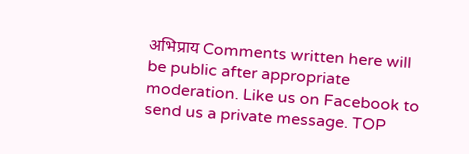अभिप्राय Comments written here will be public after appropriate moderation. Like us on Facebook to send us a private message. TOP